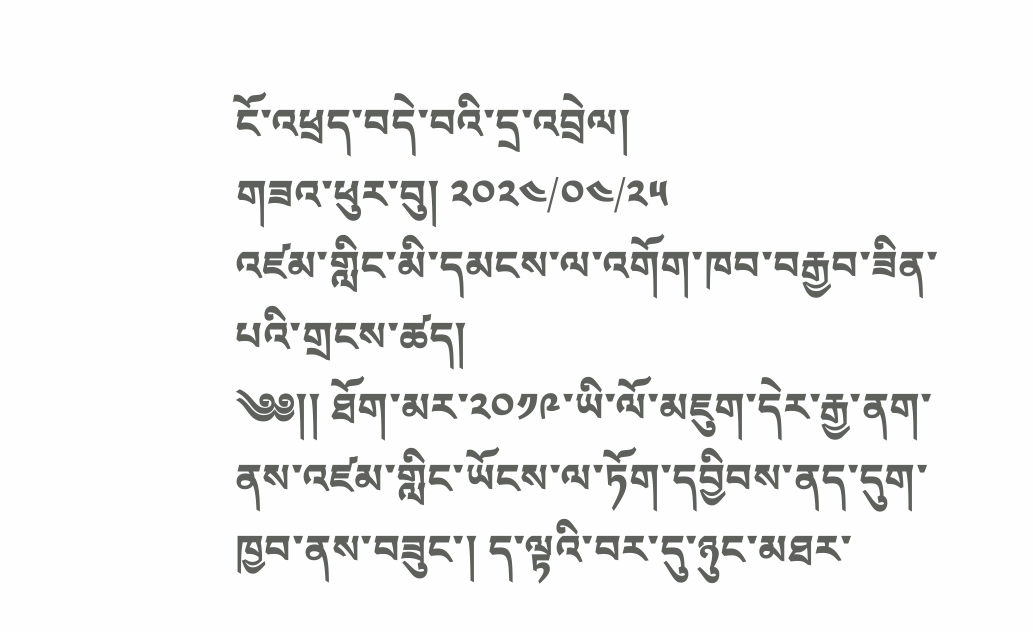ངོ་འཕྲད་བདེ་བའི་དྲ་འབྲེལ།
གཟའ་ཕུར་བུ། ༢༠༢༤/༠༤/༢༥
འཛམ་གླིང་མི་དམངས་ལ་འགོག་ཁབ་བརྒྱབ་ཟིན་པའི་གྲངས་ཚད།
༄༅།། ཐོག་མར་༢༠༡༩་ཡི་ལོ་མཇུག་དེར་རྒྱ་ནག་ནས་འཛམ་གླིང་ཡོངས་ལ་ཏོག་དབྱིབས་ནད་དུག་ཁྱབ་ནས་བཟུང་། ད་ལྟའི་བར་དུ་ཉུང་མཐར་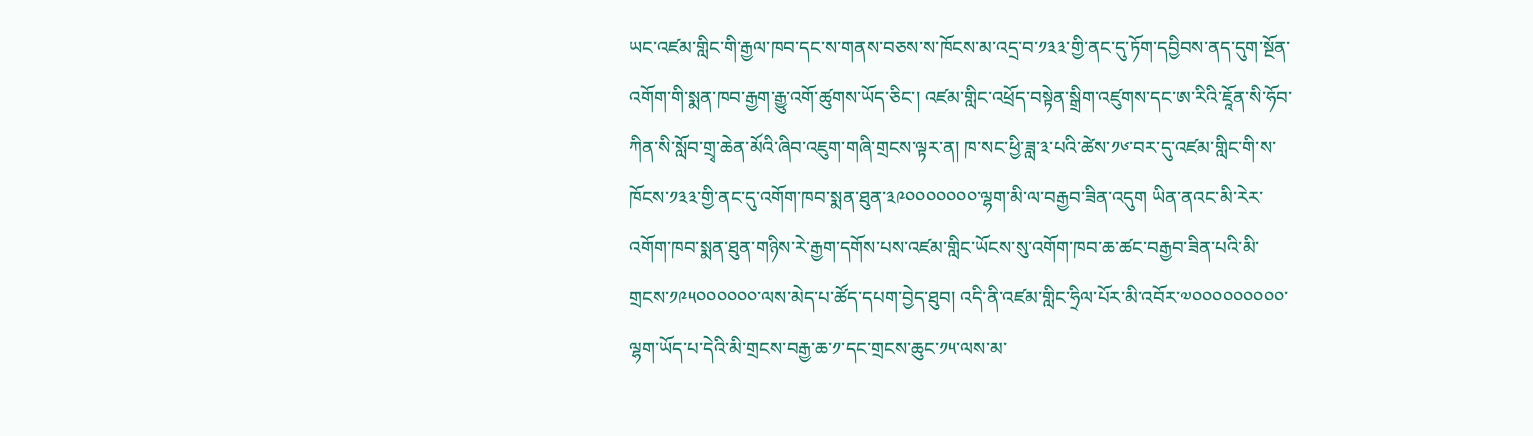ཡང་འཛམ་གླིང་གི་རྒྱལ་ཁབ་དང་ས་གནས་བཅས་ས་ཁོངས་མ་འདྲ་བ་༡༣༣་གྱི་ནང་དུ་ཏོག་དབྱིབས་ནད་དུག་སྔོན་འགོག་གི་སྨན་ཁབ་རྒྱག་རྒྱུ་འགོ་ཚུགས་ཡོད་ཅིང་། འཛམ་གླིང་འཕྲོད་བསྟེན་སྒྲིག་འཛུགས་དང་ཨ་རིའི་ཇཱོན་སི་ཧོབ་ཀིན་སི་སློབ་གྲྭ་ཆེན་མོའི་ཞིབ་འཇུག་གཞི་གྲངས་ལྟར་ན། ཁ་སང་ཕྱི་ཟླ་༣་པའི་ཚེས་༡༦་བར་དུ་འཛམ་གླིང་གི་ས་ཁོངས་༡༣༣་གྱི་ནང་དུ་འགོག་ཁབ་སྨན་ཐུན་༣༩༠༠༠༠༠༠༠་ལྷག་མི་ལ་བརྒྱབ་ཟིན་འདུག ཡིན་ནའང་མི་རེར་འགོག་ཁབ་སྨན་ཐུན་གཉིས་རེ་རྒྱག་དགོས་པས་འཛམ་གླིང་ཡོངས་སུ་འགོག་ཁབ་ཆ་ཚང་བརྒྱབ་ཟིན་པའི་མི་གྲངས་༡༩༥༠༠༠༠༠༠་ལས་མེད་པ་ཚོད་དཔག་བྱེད་ཐུབ། འདི་ནི་འཛམ་གླིང་ཧྲིལ་པོར་མི་འབོར་༧༠༠༠༠༠༠༠༠༠་ལྷག་ཡོད་པ་དེའི་མི་གྲངས་བརྒྱ་ཆ་༡་དང་གྲངས་ཆུང་༡༥་ལས་མ་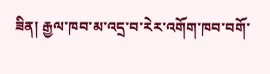ཟིན། རྒྱལ་ཁབ་མ་འདྲ་བ་རེར་འགོག་ཁབ་བགོ་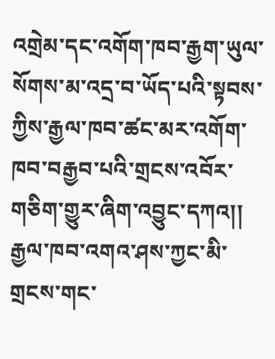འགྲེམ་དང་འགོག་ཁབ་རྒྱག་ཡུལ་སོགས་མ་འདྲ་བ་ཡོད་པའི་སྟབས་ཀྱིས་རྒྱལ་ཁབ་ཚང་མར་འགོག་ཁབ་བརྒྱབ་པའི་གྲངས་འབོར་གཅིག་གྱུར་ཞིག་འབྱུང་དཀའ།།
རྒྱལ་ཁབ་འགའ་ཤས་ཀྱང་མི་གྲངས་གང་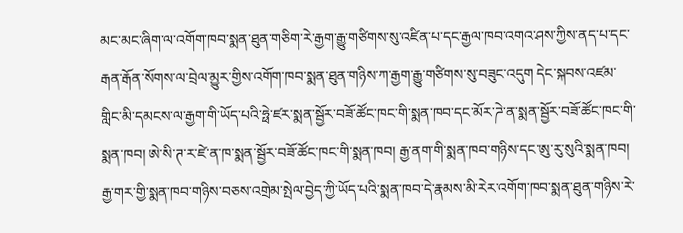མང་མང་ཞིག་ལ་འགོག་ཁབ་སྨན་ཐུན་གཅིག་རེ་རྒྱག་རྒྱུ་གཙིགས་སུ་འཛིན་པ་དང་རྒྱལ་ཁབ་འགའ་ཤས་ཀྱིས་ནད་པ་དང་རྒན་རྒོན་སོགས་ལ་བྲེལ་མྱུར་གྱིས་འགོག་ཁབ་སྨན་ཐུན་གཉིས་ཀ་རྒྱག་རྒྱུ་གཙིགས་སུ་བཟུང་འདུག དེང་སྐབས་འཛམ་གླིང་མི་དམངས་ལ་རྒྱག་གི་ཡོད་པའི་ཧྥེ་ཛར་སྨན་སྦྱོར་བཟོ་ཚོང་ཁང་གི་སྨན་ཁབ་དང་མོར་ཌེ་ན་སྨན་སྦྱོར་བཟོ་ཚོང་ཁང་གི་སྨན་ཁབ། ཨེ་སི་ཊ་ར་ཛེ་ན་ཁ་སྨན་སྦྱོར་བཟོ་ཚོང་ཁང་གི་སྨན་ཁབ། རྒྱ་ནག་གི་སྨན་ཁབ་གཉིས་དང་ཨུ་རུ་སུའི་སྨན་ཁབ། རྒྱ་གར་གྱི་སྨན་ཁབ་གཉིས་བཅས་འགྲེམ་སྤེལ་བྱེད་ཀྱི་ཡོད་པའི་སྨན་ཁབ་དེ་རྣམས་མི་རེར་འགོག་ཁབ་སྨན་ཐུན་གཉིས་རེ་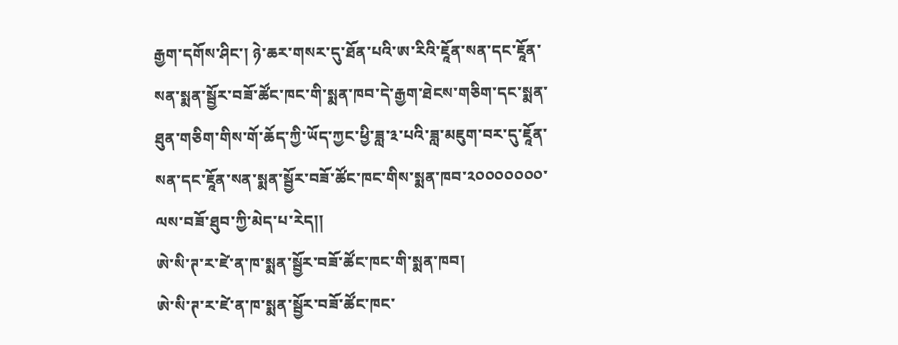རྒྱག་དགོས་ཤིང་། ཉེ་ཆར་གསར་དུ་ཐོན་པའི་ཨ་རིའི་ཇཱོན་སན་དང་ཇཱོན་སན་སྨན་སྦྱོར་བཟོ་ཚོང་ཁང་གི་སྨན་ཁབ་དེ་རྒྱག་ཐེངས་གཅིག་དང་སྨན་ཐུན་གཅིག་གིས་གོ་ཆོད་ཀྱི་ཡོད་ཀྱང་ཕྱི་ཟླ་༣་པའི་ཟླ་མཇུག་བར་དུ་ཇཱོན་སན་དང་ཇཱོན་སན་སྨན་སྦྱོར་བཟོ་ཚོང་ཁང་གིས་སྨན་ཁབ་༢༠༠༠༠༠༠༠་ལས་བཟོ་ཐུབ་ཀྱི་མེད་པ་རེད།།
ཨེ་སི་ཊ་ར་ཛེ་ན་ཁ་སྨན་སྦྱོར་བཟོ་ཚོང་ཁང་གི་སྨན་ཁབ།
ཨེ་སི་ཊ་ར་ཛེ་ན་ཁ་སྨན་སྦྱོར་བཟོ་ཚོང་ཁང་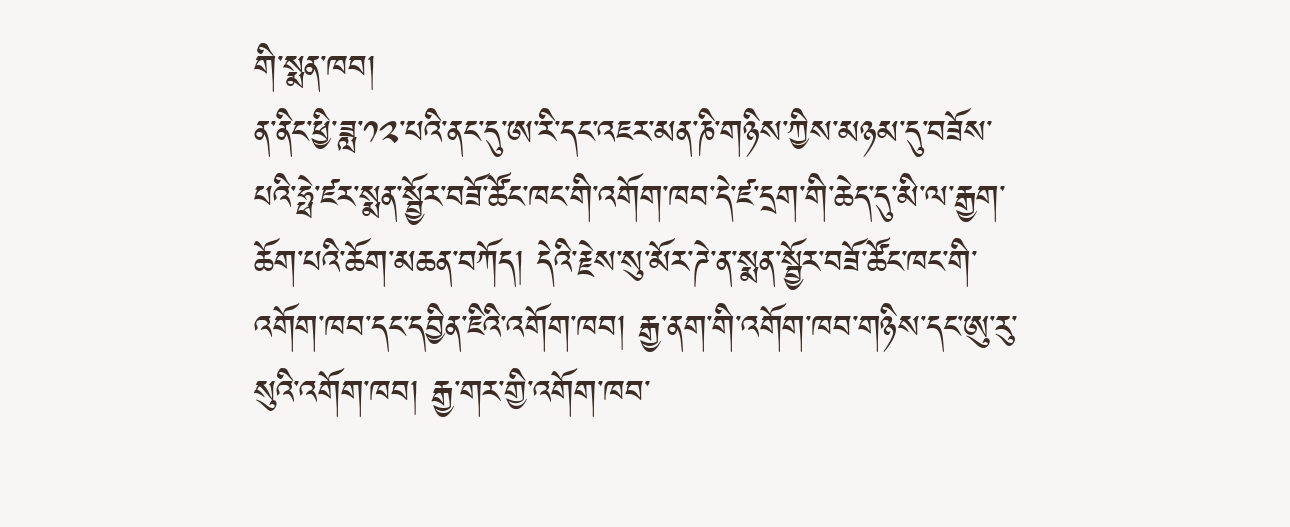གི་སྨན་ཁབ།
ན་ནིང་ཕྱི་ཟླ་༡༢་པའི་ནང་དུ་ཨ་རི་དང་འཇར་མན་ཎི་གཉིས་ཀྱིས་མཉམ་དུ་བཟོས་པའི་ཧྥེ་ཛར་སྨན་སྦྱོར་བཟོ་ཚོང་ཁང་གི་འགོག་ཁབ་དེ་ཛ་དྲག་གི་ཆེད་དུ་མི་ལ་རྒྱག་ཆོག་པའི་ཆོག་མཆན་བཀོད། དེའི་རྗེས་སུ་མོར་ཌེ་ན་སྨན་སྦྱོར་བཟོ་ཚོང་ཁང་གི་འགོག་ཁབ་དང་དབྱིན་ཇིའི་འགོག་ཁབ། རྒྱ་ནག་གི་འགོག་ཁབ་གཉིས་དང་ཨུ་རུ་སུའི་འགོག་ཁབ། རྒྱ་གར་གྱི་འགོག་ཁབ་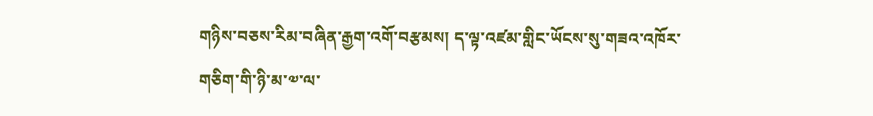གཉིས་བཅས་རིམ་བཞིན་རྒྱག་འགོ་བརྩམས། ད་ལྟ་འཛམ་གླིང་ཡོངས་སུ་གཟའ་འཁོར་གཅིག་གི་ཉི་མ་༧་ལ་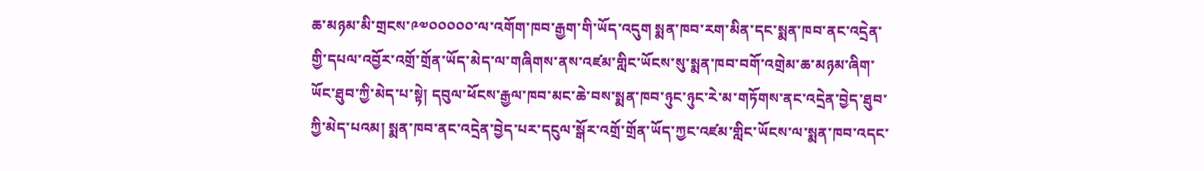ཆ་མཉམ་མི་གྲངས་༩༧༠༠༠༠༠་ལ་འགོག་ཁབ་རྒྱག་གི་ཡོད་འདུག སྨན་ཁབ་རག་མིན་དང་སྨན་ཁབ་ནང་འདྲེན་གྱི་དཔལ་འབྱོར་འགྲོ་གྲོན་ཡོད་མེད་ལ་གཞིགས་ནས་འཛམ་གླིང་ཡོངས་སུ་སྨན་ཁབ་བགོ་འགྲེམ་ཆ་མཉམ་ཞིག་ཡོང་ཐུབ་ཀྱི་མེད་པ་སྟེ། དབུལ་ཕོངས་རྒྱལ་ཁབ་མང་ཆེ་བས་སྨན་ཁབ་ཉུང་ཉུང་རེ་མ་གཏོགས་ནང་འདྲེན་བྱེད་ཐུབ་ཀྱི་མེད་པའམ། སྨན་ཁབ་ནང་འདྲེན་བྱེད་པར་དངུལ་སྒོར་འགྲོ་གྲོན་ཡོད་ཀྱང་འཛམ་གླིང་ཡོངས་ལ་སྨན་ཁབ་འདང་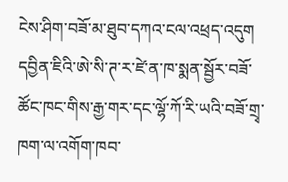ངེས་ཤིག་བཟོ་མ་ཐུབ་དཀའ་ངལ་འཕྲད་འདུག དབྱིན་ཇིའི་ཨེ་སི་ཊ་ར་ཛེ་ན་ཁ་སྨན་སྦྱོར་བཟོ་ཚོང་ཁང་གིས་རྒྱ་གར་དང་ལྷོ་ཀོ་རི་ཡའི་བཟོ་གྲྭ་ཁག་ལ་འགོག་ཁབ་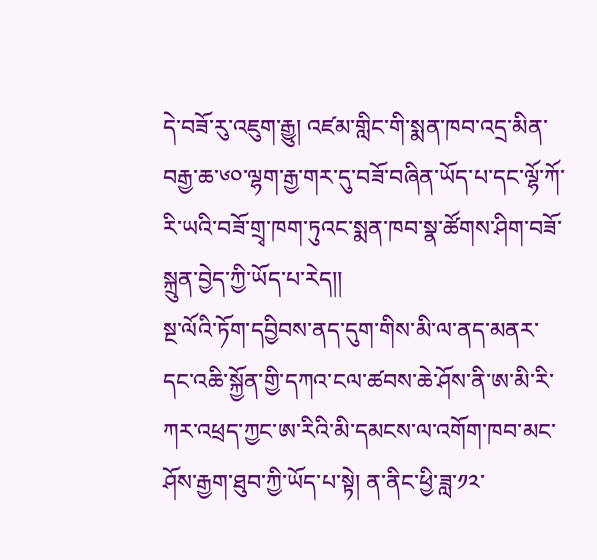དེ་བཟོ་རུ་འཇུག་རྒྱུ། འཛམ་གླིང་གི་སྨན་ཁབ་འདྲ་མིན་བརྒྱ་ཆ་༦༠་ལྷག་རྒྱ་གར་དུ་བཟོ་བཞིན་ཡོད་པ་དང་ལྷོ་ཀོ་རི་ཡའི་བཟོ་གྲྭ་ཁག་ཏུའང་སྨན་ཁབ་སྣ་ཚོགས་ཤིག་བཟོ་སྐྲུན་བྱེད་ཀྱི་ཡོད་པ་རེད།།
སྔ་ལོའི་ཏོག་དབྱིབས་ནད་དུག་གིས་མི་ལ་ནད་མནར་དང་འཆི་སྐྱོན་གྱི་དཀའ་ངལ་ཚབས་ཆེ་ཤོས་ནི་ཨ་མི་རི་ཀར་འཕྲད་ཀྱང་ཨ་རིའི་མི་དམངས་ལ་འགོག་ཁབ་མང་ཤོས་རྒྱག་ཐུབ་ཀྱི་ཡོད་པ་སྟེ། ན་ནིང་ཕྱི་ཟླ་༡༢་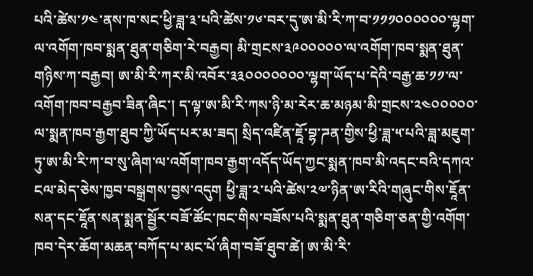པའི་ཚེས་༡༤་ནས་ཁ་སང་ཕྱི་ཟླ་༣་པའི་ཚེས་༡༦་བར་དུ་ཨ་མི་རི་ཀ་བ་༡༡༡༠༠༠༠༠༠་ལྷག་ལ་འགོག་ཁབ་སྨན་ཐུན་གཅིག་རེ་བརྒྱབ། མི་གྲངས་༣༩༠༠༠༠༠་ལ་འགོག་ཁབ་སྨན་ཐུན་གཉིས་ཀ་བརྒྱབ། ཨ་མི་རི་ཀར་མི་འབོར་༣༣༠༠༠༠༠༠༠་ལྷག་ཡོད་པ་དེའི་བརྒྱ་ཆ་༡༡་ལ་འགོག་ཁབ་བརྒྱབ་ཟིན་ཞིང་། ད་ལྟ་ཨ་མི་རི་ཀས་ཉི་མ་རེར་ཆ་མཉམ་མི་གྲངས་༢༤༠༠༠༠༠་ལ་སྨན་ཁབ་རྒྱག་ཐུབ་ཀྱི་ཡོད་པར་མ་ཟད། སྲིད་འཛིན་ཇཱོ་བྷ་ཌན་གྱིས་ཕྱི་ཟླ་༥་པའི་ཟླ་མཇུག་ཏུ་ཨ་མི་རི་ཀ་བ་སུ་ཞིག་ལ་འགོག་ཁབ་རྒྱག་འདོད་ཡོད་ཀྱང་སྨན་ཁབ་མི་འདང་བའི་དཀའ་ངལ་མེད་ཅེས་ཁྱབ་བསྒྲགས་བྱས་འདུག ཕྱི་ཟླ་༢་པའི་ཚེས་༢༧་ཉིན་ཨ་རིའི་གཞུང་གིས་ཇཱོན་སན་དང་ཇཱོན་སན་སྨན་སྦྱོར་བཟོ་ཚོང་ཁང་གིས་བཟོས་པའི་སྨན་ཐུན་གཅིག་ཅན་གྱི་འགོག་ཁབ་དེར་ཆོག་མཆན་བཀོད་པ་མང་པོ་ཞིག་བཟོ་ཐུབ་ཚེ། ཨ་མི་རི་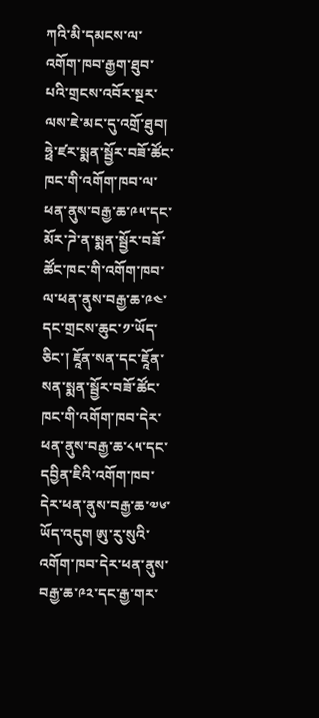ཀའི་མི་དམངས་ལ་འགོག་ཁབ་རྒྱག་ཐུབ་པའི་གྲངས་འབོར་སྔར་ལས་ཇེ་མང་དུ་འགྲོ་ཐུབ། ཧྥེ་ཛར་སྨན་སྦྱོར་བཟོ་ཚོང་ཁང་གི་འགོག་ཁབ་ལ་ཕན་ནུས་བརྒྱ་ཆ་༩༥་དང་མོར་ཌེ་ན་སྨན་སྦྱོར་བཟོ་ཚོང་ཁང་གི་འགོག་ཁབ་ལ་ཕན་ནུས་བརྒྱ་ཆ་༩༤་དང་གྲངས་ཆུང་༡་ཡོད་ཅིང་། ཇཱོན་སན་དང་ཇཱོན་སན་སྨན་སྦྱོར་བཟོ་ཚོང་ཁང་གི་འགོག་ཁབ་དེར་ཕན་ནུས་བརྒྱ་ཆ་༨༥་དང་དབྱིན་ཇིའི་འགོག་ཁབ་དེར་ཕན་ནུས་བརྒྱ་ཆ་༧༦་ཡོད་འདུག ཨུ་རུ་སུའི་འགོག་ཁབ་དེར་ཕན་ནུས་བརྒྱ་ཆ་༩༢་དང་རྒྱ་གར་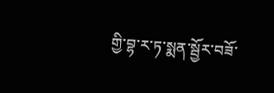གྱི་བྷ་ར་ཏ་སྨན་སྦྱོར་བཟོ་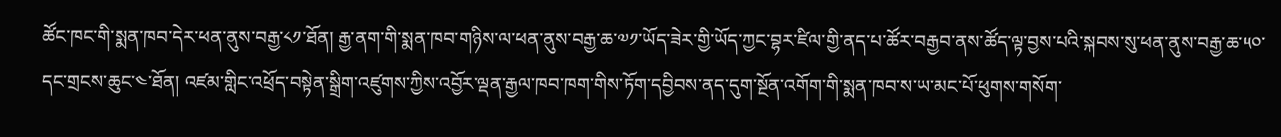ཚོང་ཁང་གི་སྨན་ཁབ་དེར་ཕན་ནུས་བརྒྱ་༨༡་ཐོན། རྒྱ་ནག་གི་སྨན་ཁབ་གཉིས་ལ་ཕན་ནུས་བརྒྱ་ཆ་༧༡་ཡོད་ཟེར་གྱི་ཡོད་ཀྱང་བྷར་ཛིལ་གྱི་ནད་པ་ཚོར་བརྒྱབ་ནས་ཚོད་ལྟ་བྱས་པའི་སྐབས་སུ་ཕན་ནུས་བརྒྱ་ཆ་༥༠་དང་གྲངས་ཆུང་༤་ཐོན། འཛམ་གླིང་འཕྲོད་བསྟེན་སྒྲིག་འཛུགས་ཀྱིས་འབྱོར་ལྡན་རྒྱལ་ཁབ་ཁག་གིས་ཏོག་དབྱིབས་ནད་དུག་སྔོན་འགོག་གི་སྨན་ཁབ་ས་ཡ་མང་པོ་ཕུགས་གསོག་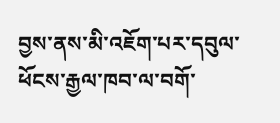བྱས་ནས་མི་འཇོག་པར་དབུལ་ཕོངས་རྒྱལ་ཁབ་ལ་བགོ་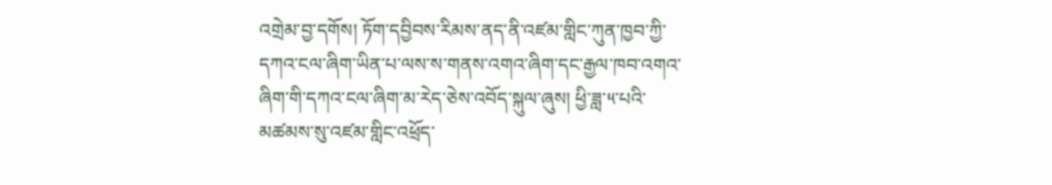འགྲེམ་བྱ་དགོས། ཏོག་དབྱིབས་རིམས་ནད་ནི་འཛམ་གླིང་ཀུན་ཁྱབ་ཀྱི་དཀའ་ངལ་ཞིག་ཡིན་པ་ལས་ས་གནས་འགའ་ཞིག་དང་རྒྱལ་ཁབ་འགའ་ཞིག་གི་དཀའ་ངལ་ཞིག་མ་རེད་ཅེས་འབོད་སྐུལ་ཞུས། ཕྱི་ཟླ་༥་པའི་མཚམས་སུ་འཛམ་གླིང་འཕྲོད་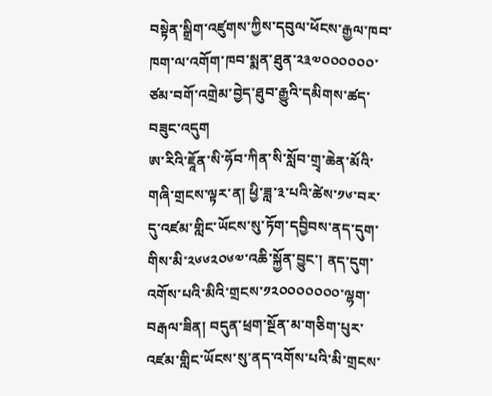བསྟེན་སྒྲིག་འཛུགས་ཀྱིས་དབུལ་ཕོངས་རྒྱལ་ཁབ་ཁག་ལ་འགོག་ཁབ་སྨན་ཐུན་༢༣༧༠༠༠༠༠༠་ཙམ་བགོ་འགྲེམ་བྱེད་ཐུབ་རྒྱུའི་དམིགས་ཚད་བཟུང་འདུག
ཨ་རིའི་ཇཱོན་སི་ཧོབ་ཀིན་སི་སློབ་གྲྭ་ཆེན་མོའི་གཞི་གྲངས་ལྟར་ན། ཕྱི་ཟླ་༣་པའི་ཚེས་༡༦་བར་དུ་འཛམ་གླིང་ཡོངས་སུ་ཏོག་དབྱིབས་ནད་དུག་གིས་མི་༢༦༦༢༠༦༧་འཆི་སྐྱོན་བྱུང་། ནད་དུག་འགོས་པའི་མིའི་གྲངས་༡༢༠༠༠༠༠༠༠་ལྷག་བརྒལ་ཟིན། བདུན་ཕྲག་སྔོན་མ་གཅིག་པུར་འཛམ་གླིང་ཡོངས་སུ་ནད་འགོས་པའི་མི་གྲངས་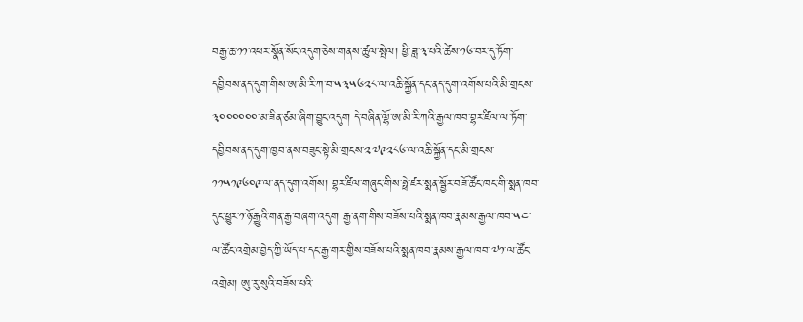བརྒྱ་ཆ་༡༡་འཕར་སྣོན་སོང་འདུག་ཅེས་གནས་ཚུལ་སྤེལ། ཕྱི་ཟླ་༣་པའི་ཚེས་༡༦་བར་དུ་ཏོག་དབྱིབས་ནད་དུག་གིས་ཨ་མི་རི་ཀ་བ་༥༣༥༦༢༨་ལ་འཆི་སྐྱོན་དང་ནད་དུག་འགོས་པའི་མི་གྲངས་༣༠༠༠༠༠༠་མ་ཟིན་ཙམ་ཞིག་བྱུང་འདུག དེ་བཞིན་ལྷོ་ཨ་མི་རི་ཀའི་རྒྱལ་ཁབ་བྷར་ཛིལ་ལ་ཏོག་དབྱིབས་ནད་དུག་ཁྱབ་ནས་བཟུང་སྟེ་མི་གྲངས་༢༧༩༢༨༦་ལ་འཆི་སྐྱོན་དང་མི་གྲངས་༡༡༥༡༩༦༠༩་ལ་ནད་དུག་འགོས། བྷར་ཛིལ་གཞུང་གིས་ཧྥེ་ཛར་སྨན་སྦྱོར་བཟོ་ཚོང་ཁང་གི་སྨན་ཁབ་དུང་ཕྱུར་༡་ཉོ་རྒྱུའི་གན་རྒྱ་བཞག་འདུག རྒྱ་ནག་གིས་བཟོས་པའི་སྨན་ཁབ་རྣམས་རྒྱལ་ཁབ་༥༤་ལ་ཚོང་འགྲེམ་བྱེད་ཀྱི་ཡོད་པ་དང་རྒྱ་གར་གྱིས་བཟོས་པའི་སྨན་ཁབ་རྣམས་རྒྱལ་ཁབ་༧༡་ལ་ཚོང་འགྲེམ། ཨུ་རུ་སུའི་བཟོས་པའི་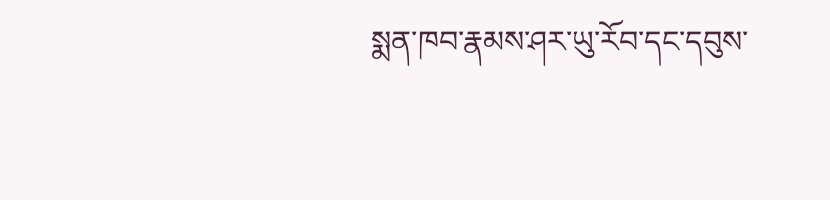སྨན་ཁབ་རྣམས་ཤར་ཡུ་རོབ་དང་དབུས་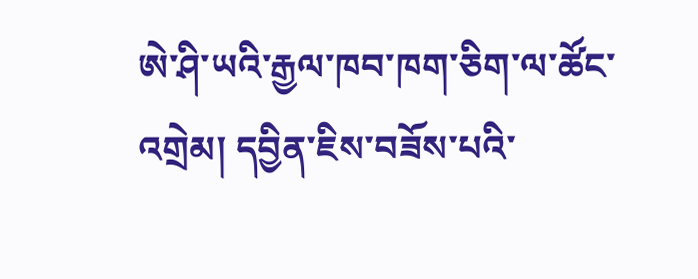ཨེ་ཤི་ཡའི་རྒྱལ་ཁབ་ཁག་ཅིག་ལ་ཚོང་འགྲེམ། དབྱིན་ཇིས་བཟོས་པའི་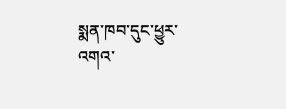སྨན་ཁབ་དུང་ཕྱུར་འགའ་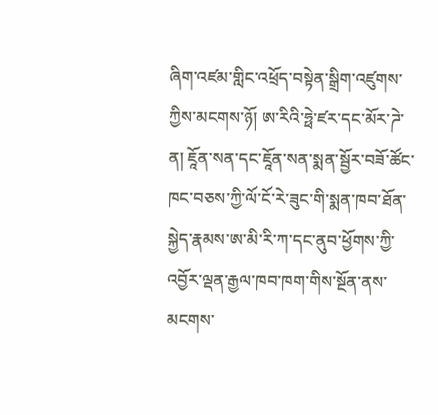ཞིག་འཛམ་གླིང་འཕྲོད་བསྟེན་སྒྲིག་འཛུགས་ཀྱིས་མངགས་ཉོ། ཨ་རིའི་ཧྥེ་ཛར་དང་མོར་ཌེ་ན། ཇཱོན་སན་དང་ཇཱོན་སན་སྨན་སྦྱོར་བཟོ་ཚོང་ཁང་བཅས་ཀྱི་ལོ་ངོ་རེ་ཟུང་གི་སྨན་ཁབ་ཐོན་སྐྱེད་རྣམས་ཨ་མི་རི་ཀ་དང་ནུབ་ཕྱོགས་ཀྱི་འབྱོར་ལྡན་རྒྱལ་ཁབ་ཁག་གིས་སྔོན་ནས་མངགས་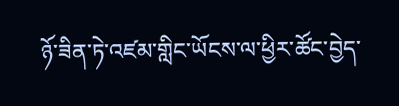ཉོ་ཟིན་ཏེ་འཛམ་གླིང་ཡོངས་ལ་ཕྱིར་ཚོང་བྱེད་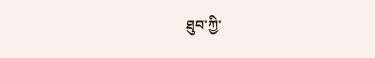ཐུབ་ཀྱི་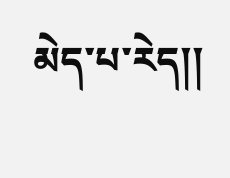མེད་པ་རེད།།